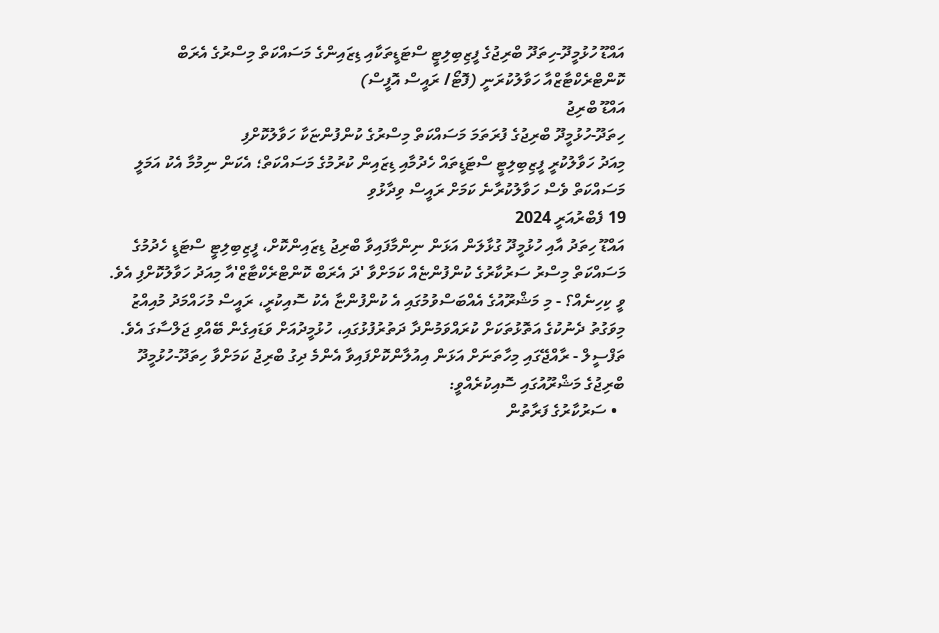އައްޑޫ ހުޅުމީދޫ-ހިތަދޫ ބްރިޖުގެ ފީޒިބިލިޓީ ސްޓަޑީތަކާއި ޑިޒައިންގެ މަސައްކަތް މިސްރުގެ އެރަބް ކޮންޓްރެކްޓާޒްއާ ހަވާލުކުރަނީ (ފޮޓޯ/ ރައީސް އޮފީސް)
އައްޑޫ ބްރިޖު
ހިތަދޫ-ހުޅުމީދޫ ބްރިޖުގެ ފުރަތަމަ މަސައްކަތް މިސްރުގެ ކުންފުންޏަކާ ހަވާލުކޮށްފި
މިއަދު ހަވާލުކުރީ ފީޒިބިލިޓީ ސްޓަޑީތައް ހެދުމާއި ޑިޒައިން ކުރުމުގެ މަސައްކަތް؛ އެކަން ނިމުމާ އެކު އަމަލީ މަސައްކަތް ވެސް ހަވާލުކުރާނެ ކަމަށް ރައީސް ވިދާޅުވި
19 ފެބްރުއަރީ 2024
އައްޑޫ ހިތަދު އާއި ހުޅުމީދޫ ގުޅާލަން އަޅަން ނިންމާފައިވާ ބްރިޖު ޑިޒައިންކޮށް، ފީޒިބިލިޓީ ސްޓަޑީ ހެދުމުގެ މަސައްކަތް މިސްރު ސަރުކާރުގެ ކުންފުންޏެއް ކަމަށްވާ 'ދަ އެރަބް ކޮންޓްރެކްޓާޒް'އާ މިއަދު ހަވާލުކޮށްފި އެވެ.
ވީ ކިހިނެއް؟ - މި މަޝްރޫއުގެ އެއްބަސްވުމުގައި އެ ކުންފުންޏާ އެކު ސޮއިކުރީ، ރައީސް މުހައްމަދު މުއިއްޒު މިވަގުތު ދެނުކުގެ އަތޮޅުތަކަށް ކުރައްވަމުންދާ ދަތުރުފުޅުގައި، ހުޅުމީދުއަށް ވަޑައިގެން ބޭއްވި ޖަލްސާގަ އެވެ.
ތަފްސީލް - ރާއްޖޭގައި މިހާތަނަށް އަޅަން އިއުލާންކޮށްފައިވާ އެންމެ ދިގު ބްރިޖު ކަމަށްވާ ހިތަދޫ-ހުޅުމީދޫ ބްރިޖުގެ މަޝްރޫއުގައި ސޮއިކުރެއްވީ:
  • ސަރުކާރުގެ ފަރާތުން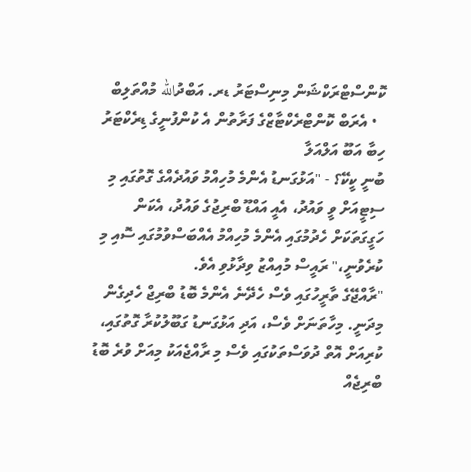ކޮންސްޓްރަކްޝަން މިނިސްޓަރު ޑރ. އަބްދުالله މުއްތަލިބް
  • އެރަބް ކޮންޓްރެކްޓާޒްގެ ފަރާތުން އެ ކުންފުނީގެ ޑިރެކްޓަރު ހިބާ އަބޫ އަލްއަލާ
ބުނީ ކީކޭ؟ - "އަޅުގަނޑު އެންމެ މުހިއްމު ވައުދެއްގެ ގޮތުގައި މި ސިޓީއަށް ވީ ވައުދު، އެއީ އައްޑޫ ބްރިޖުގެ ވައުދު، އެކަން ހަގީގަތަކަށް ހެދުމުގައި އެންމެ މުހިއްމު އެއްބަސްވުމުގައި ސޮއި މި ކުރެވުނީ،" ރައީސް މުއިއްޒު ވިދާޅުވި އެވެ.
"ރާއްޖޭގެ ތާރީހުގައި ވެސް ހެދޭނެ އެންމެ ބޮޑު ބްރިޖް ހެދިގެން މިދަނީ. މިހާތަނަށް ވެސް، އަދި އަޅުގަނޑު ގަބޫލުކުރާ ގޮތުގައި، ކުރިއަށް އޮތް ދުވަސްތަކުގައި ވެސް މި ރާއްޖެއަކު މިއަށް ވުރެ ބޮޑު ބްރިޖެއް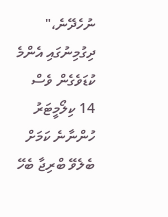ނުހެދޭނެ،" ދިގުމިނުގައި އެންމެ ކުޑަވެގެން ވެސް 14 ކިލޯމީޓަރު ހުންނާނެ ކަމަށް ބެލެވޭ ބްރިޖާ ބެހޭ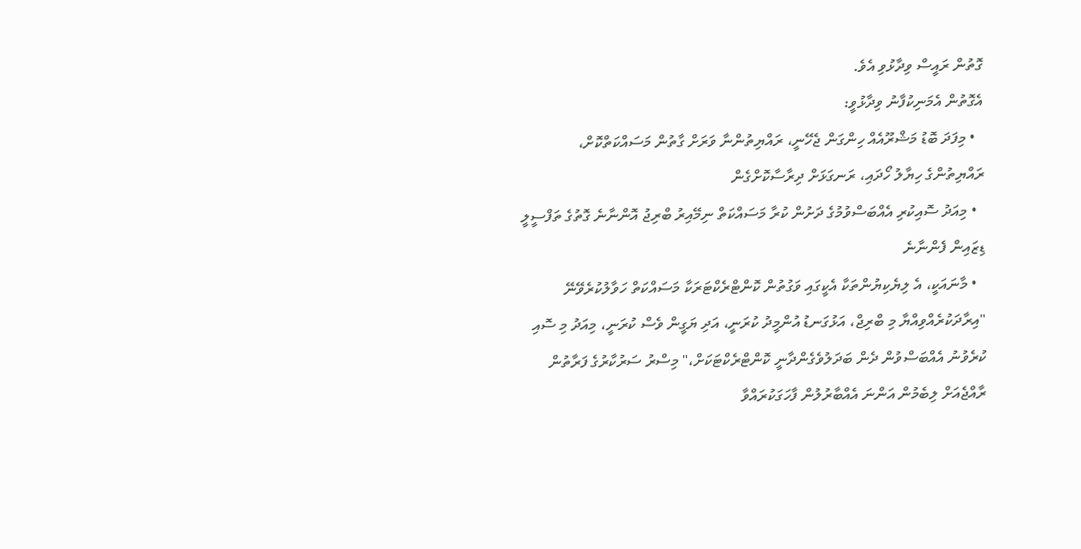ގޮތުން ރައީސް ވިދާޅުވި އެވެ.
އެގޮތުން އެމަނިކުފާނު ވިދާޅުވީ:
  • މިފަދަ ބޮޑު މަޝްރޫއެއް ހިންގަން ޖެހޭނީ، ރައްޔިތުންނާ ވަރަށް ގާތުން މަސައްކަތްކޮށް، ރައްޔިތުންގެ ހިޔާލު ހޯދައި، ރަނގަޅަށް ދިރާސާކޮށްގެން
  • މިއަދު ސޮއިކުރި އެއްބަސްވުމުގެ ދަށުން ކުރާ މަސައްކަތް ނިމޭއިރު ބްރިޖު އޮންނާނެ ގޮތުގެ ތަފްސީލީ ޑިޒައިން ފެންނާނެ
  • މާނައަކީ، އެ ލިޔެކިޔުންތަކާ އެކީގައި ވަގުތުން ކޮންޓްރެކްޓަރަކާ މަސައްކަތް ހަވާލުކުރެވޭނޭ
"އިރާދަކުރެއްވިއްޔާ މި ބްރިޖް، އަޅުގަނޑު އުންމީދު ކުރަނީ، އަދި ޔަގީން ވެސް ކުރަނީ، މިއަދު މި ސޮއި ކުރެވުނު އެއްބަސްވުން ދެން ބަދަލުވެގެންދާނީ ކޮންޓްރެކްޓަކަށް،" މިސްރު ސަރުކާރުގެ ފަރާތުން ރާއްޖެއަށް ލިބެމުން އަންނަ އެއްބާރުލުން ފާހަގަކުރައްވާ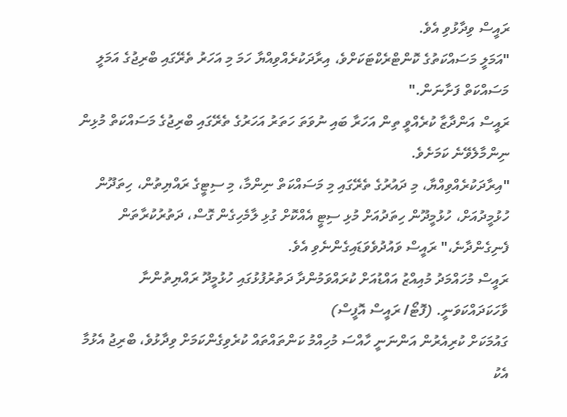ރައީސް ވިދާޅުވި އެވެ.
"އަމަލީ މަސައްކަތުގެ ކޮންޓްރެކްޓަކަށްވެ، އިރާދަކުރެއްވިއްޔާ ހަމަ މި އަހަރު ތެރޭގައި ބްރިޖުގެ އަމަލީ މަސައްކަތް ފަށާނަން."
ރައީސް އަންދާޒާ ކުރެއްވީ ތިން އަހަރާ ބައި ނުވަތަ ހަތަރު އަހަރުގެ ތެރޭގައި ބްރިޖުގެ މަސައްކަތް މުޅިން ނިންމާލެވޭނެ ކަމަށެވެ.
"އިރާދަކުރެއްވިއްޔާ، މި ދައުރުގެ ތެރޭގައި މި މަސައްކަތް ނިންމާ، މި ސިޓީގެ ރައްޔިތުން، ހިތަދޫން ހުޅުމީދުއަށް، ހުޅުމީދޫން ހިތަދުއަށް މުޅި ސިޓީ އެއްކޮށް ގުޅި ލާމެހިގެން ގޮސް، ދަތުރުކުރާތަން ފެނިގެންދާނެ،" ރައީސް ވައުދުވެވަޑައިގެންނެވި އެވެ.
ރައީސް މުހައްމަދު މުއިއްޒު އައްޑުއަށް ކުރައްވަމުންދާ ދަތުރުފުޅުގައި ހުޅުމީދޫ ރައްޔިތުންނާ ވާހަކަދައްކަވަނީ. (ފޮޓޯ/ ރައީސް އޮފީސް)
ގައުމަކަށް ކުރިއެރުން އަންނަނީ ހާއްސަ މުހިއްމު ކަންތައްތައް ކުރެވިގެންކަމަށް ވިދާޅުވެ، ބްރިޖު އެޅުމާ އެކު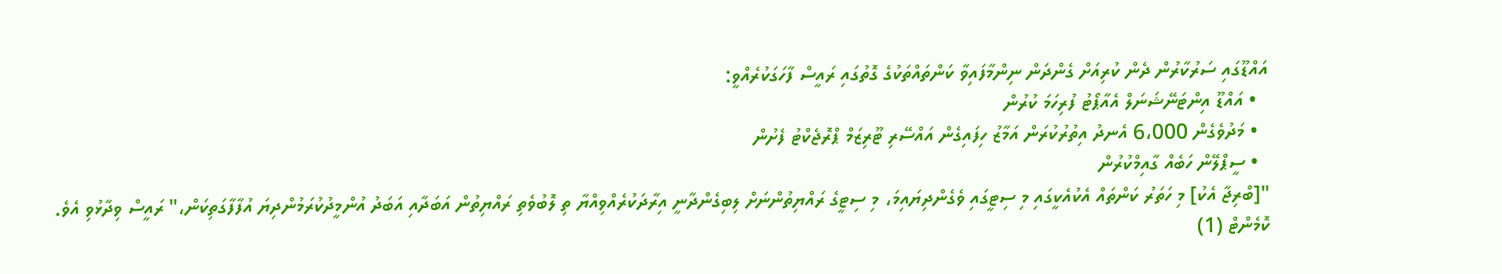އައްޑޫގައި ސަރުކާރުން ދެން ކުރިއަށް ގެންދަން ނިންމާފައިވާ ކަންތައްތަކުގެ ގޮތުގައި ރައީސް ފާހަގަކުރެއްވީ:
  • އައްޑޫ އިންޓަނޭޝަނަލް އެއާޕޯޓު ފުރިހަމަ ކުރުން
  • މަދުވެގެން 6،000 އެނދު އިތުރުކުރަން އަމާޒު ހިފައިގެން އައްސޭރި ޓޫރިޒަމް ޕްރޮޖެކްޓު ފެށުން
  • ސީޕްލޭން ހަބެއް ގާއިމްކުރުން
"[ބްރިޖާ އެކު] މި ހަތަރު ކަންތައް އެކުއެކީގައި މި ސިޓީގައި ވެގެންދިޔައިމަ، މި ސިޓީގެ ރައްޔިތުންނަށް ލިބިގެންދާނީ އިރާދަކުރެއްވިއްޔާ ތި ލޮބުވެތި ރައްޔިތުން އަބަދާއި އަބަދު އުންމީދުކުރަމުންދިޔަ އުފާފާގަތިކަން،" ރައީސް ވިދާޅުވި އެވެ.
ކޮމެންޓް (1)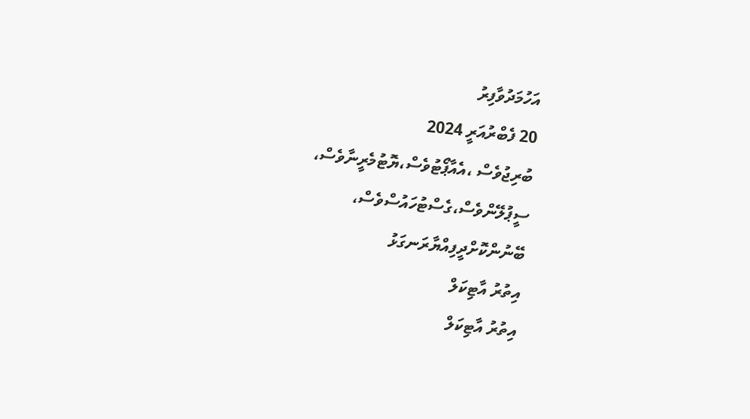އަހުމަދުވާފިރު
20 ފެބްރުއަރީ 2024
ބުރިޖުވެސް ،އެއާޕޯޓުވެސް،ޔޮޓުމެރީނާވެސް، ސީޕުލޭންވެސް،ގެސްޓުހައުސްވެސް، ބޭނުންކޮށްދީފިއްޔާރަނގަޅު
އިތުރު އާޓިކަލް
އިތުރު އާޓިކަލް